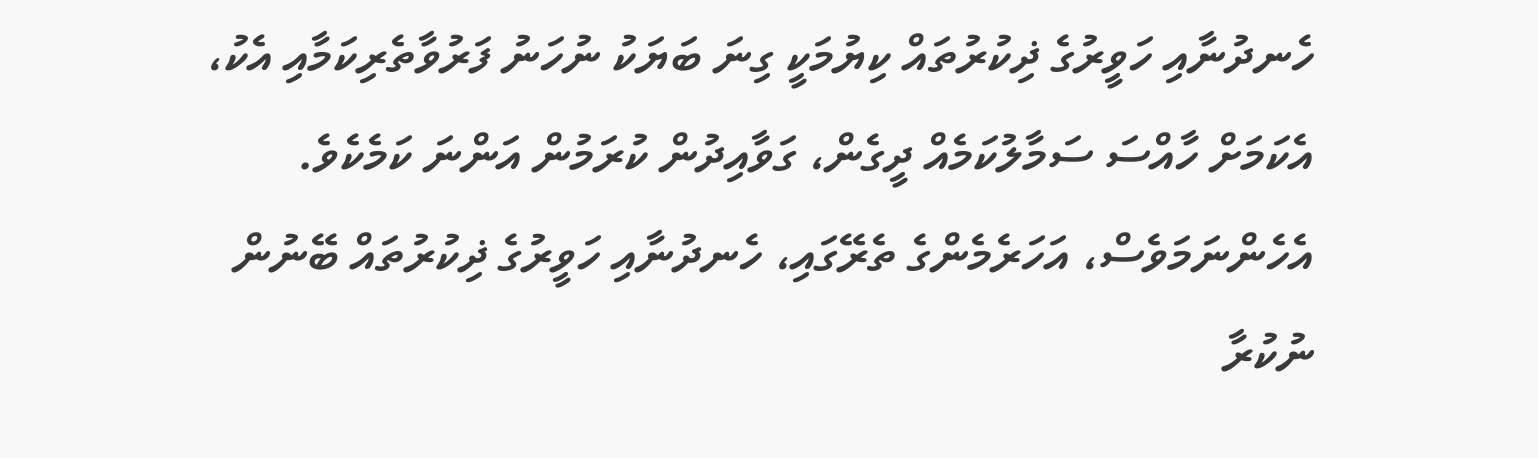ހެނދުނާއި ހަވީރުގެ ޛިކުރުތައް ކިޔުމަކީ ގިނަ ބަޔަކު ނުހަނު ފަރުވާތެރިކަމާއި އެކު، އެކަމަށް ހާއްސަ ސަމާލުކަމެއް ދީގެން، ގަވާއިދުން ކުރަމުން އަންނަ ކަމެކެވެ. އެހެންނަމަވެސް، އަހަރެމެންގެ ތެރޭގައި، ހެނދުނާއި ހަވީރުގެ ޛިކުރުތައް ބޭނުން ނުކުރާ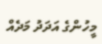މީހުންގެ އަދަދު މަދެއް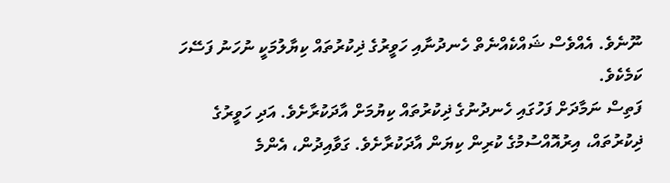ނޫނެވެ. އެއްވެސް ޝައްކެއްނެތް ހެނދުނާއި ހަވީރުގެ ޛިކުރުތައް ކިޔާލުމަކީ ނުހަނު ފަސޭހަ ކަމެކެވެ.
ފަތިސް ނަމާދަށް ފަހުގައި ހެނދުނުގެ ޛިކުރުތައް ކިޔުމަށް އާދަކުރާށެވެ. އަދި ހަވީރުގެ ޛިކުރުތައް، އިރުއޮއްސުމުގެ ކުރިން ކިޔަން އާދަކުރާށެވެ. ގަވާއިދުން، އެންމެ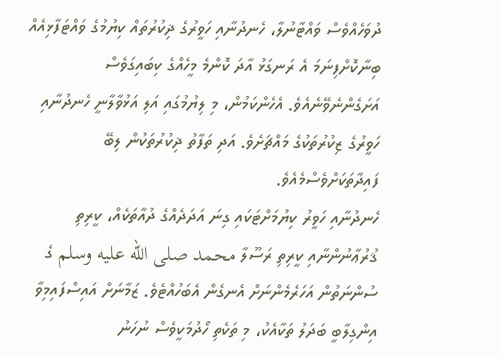ދުވަހެއްވެސް ވައްޓާނުލާ، ހެނދުނާއި ހަވީރުގެ ޛިކުރުތައް ކިޔުމުގެ ވައްޓަފާޅިއެއް ބިނާކޮށްފިނަމަ އެ ރަނގަޅު އާދަ ކޮންމެ މީހެއްގެ ކިބައިގަވެސް އަށަގެންނެވޭނެއެވެ. އެހެންކަމުން، މި ލިޔުމުގައި އަލި އަޅުވާލާނީ ހެނދުނާއި ހަވީރުގެ ޒިކުރުތަކުގެ މައްޗަށެވެ. އަދި ތަފާތު ޛިކުރުތަކުން ލިބޭ ފައިދާތަކަށްވެސްމެއެވެ.
ހެނދުނާއި ހަވީރު ކިޔުމަށްޓަކައި ގިނަ އަދަދެއްގެ ދުއާތަކެއް، ކީރިތި ޤުރުޢާނުންނާއި ކީރިތި ރަސޫލާ محمد صلى الله عليه وسلم ގެ ސުންނަތުން އަހަރެމެންނަށް އެނގެން އެބަހުއްޓެވެ. ޒަމާނަށް އައިސްފައިމިވާ އިންގިލާބީ ބަދަލު ތަކާއެކު، މި ތަކެތި ހޯދުމަކީވެސް ނުހަނު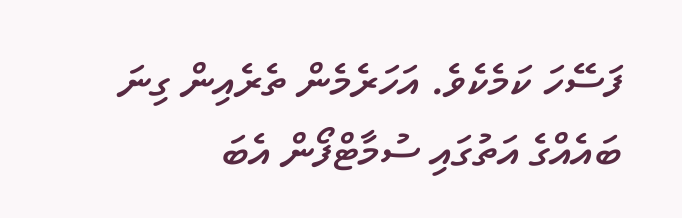ފަސޭހަ ކަމެކެވެ. އަހަރެމެން ތެރެއިން ގިނަ ބައެއްގެ އަތުގައި ސުމާޓްފޯން އެބަ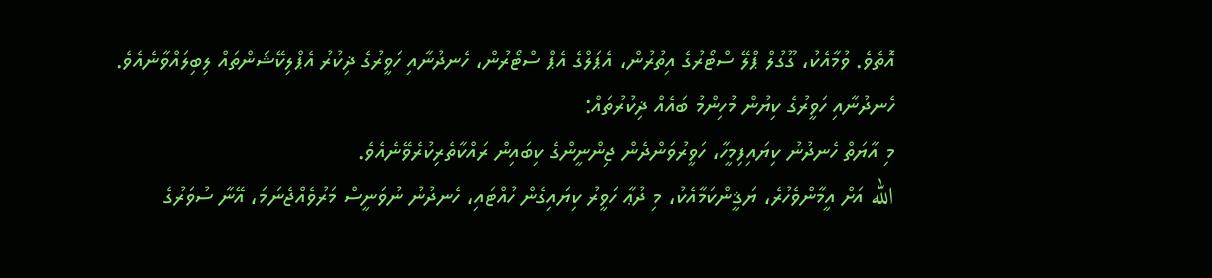އޮތެވެ. ވުމާއެކު، ގޫގުލް ޕްލޭ ސްޓޯރުގެ އިތުރުން، އެޕަލްގެ އެޕް ސްޓޯރުން، ހެނދުނާއި ހަވީރުގެ ޛިކުރު އެޕްލިކޭޝަންތައް ލިބިލައްވާނެއެވެ.
ހެނދުނާއި ހަވީރުގެ ކިޔުން މުހިންމު ބައެއް ޛިކުރުތައް:
މި އާޔަތް ހެނދުނު ކިޔައިފިމީހާ، ހަވީރުވަންދެން ޖިންނީންގެ ކިބައިން ރައްކާތެރިކުރެވޭނެއެވެ.
الله އަށް އީމާންވެހުރެ، ޔަޤީންކަމާއެކު، މި ދުޢާ ހަވީރު ކިޔައިގެން ހުއްޓައި، ހެނދުނު ނުވަނީސް މަރުވެއްޖެނަމަ، އޭނާ ސުވަރުގެ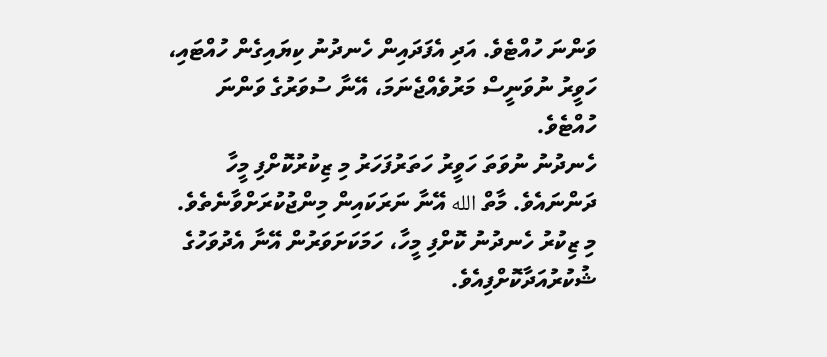ވަންނަ ހުއްޓެވެ. އަދި އެފަދައިން ހެނދުނު ކިޔައިގެން ހުއްޓައި، ހަވީރު ނުވަނީސް މަރުވެއްޖެނަމަ، އޭނާ ސުވަރުގެ ވަންނަ ހުއްޓެވެ.
ހެނދުނު ނުވަތަ ހަވީރު ހަތަރުފަހަރު މި ޒިކުރުކޮށްފި މީހާ ދަންނައެވެ. މާތް الله އޭނާ ނަރަކައިން މިންޖުކުރަށްވާނެތެވެ.
މި ޒިކުރު ހެނދުނު ކޮށްފި މީހާ، ހަމަކަށަވަރުން އޭނާ އެދުވަހުގެ ޝުކުރުއަދާކޮށްފިއެވެ.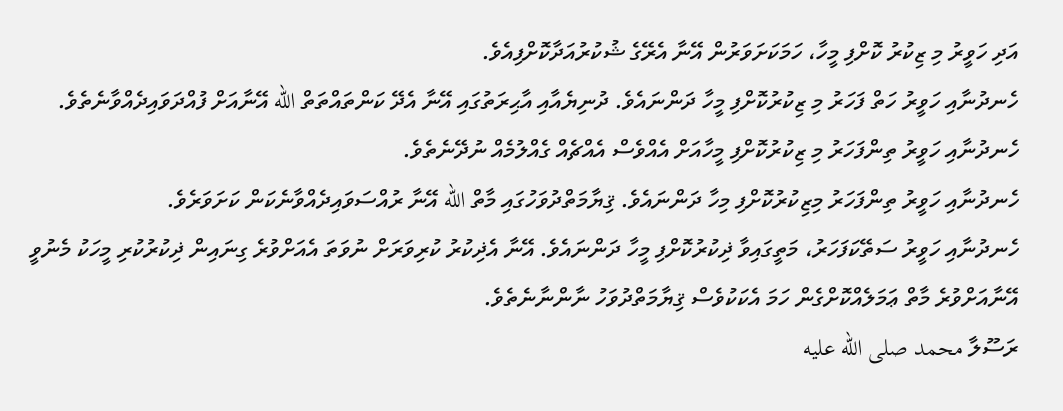އަދި ހަވީރު މި ޒިކުރު ކޮށްފި މީހާ، ހަމަކަށަވަރުން އޭނާ އެރޭގެ ޝުކުރުއަދާކޮށްފިއެވެ.
ހެނދުނާއި ހަވީރު ހަތް ފަހަރު މި ޒިކުރުކޮށްފި މީހާ ދަންނައެވެ. ދުނިޔެއާއި އާޙިރަތުގައި އޭނާ އެދޭ ކަންތައްތަތް الله އޭނާއަށް ފުއްދަވައިދެއްވާނެތެވެ.
ހެނދުނާއި ހަވީރު ތިންފަހަރު މި ޒިކުރުކޮށްފި މީހާއަށް އެއްވެސް އެއްޗެއް ގެއްލުމެއް ނުދޭނެތެވެ.
ހެނދުނާއި ހަވީރު ތިންފަހަރު މިޒިކުރުކޮށްފި މިހާ ދަންނައެވެ. ޤިޔާމަތްދުވަހުގައި މާތް الله އޭނާ ރުއްސަވައިދެއްވާނެކަން ކަށަވަރެވެ.
ހެނދުނާއި ހަވީރު ސަތޭކަފަހަރު، މަތީގައިވާ ޛިކުރުކޮށްފި މީހާ ދަންނައެވެ. އޭނާ އެޛިކުރު ކުރިވަރަށް ނުވަތަ އެއަށްވުރެ ގިނައިން ޛިކުރުކުރި މީހަކު މެނުވީ އޭނާއަށްވުރެ މާތް ޢަމަލެއްކޮށްގެން ހަމަ އެކަކުވެސް ޤިޔާމަތްދުވަހު ނާންނާނެތެވެ.
ރަސޫލާ محمد صلى الله عليه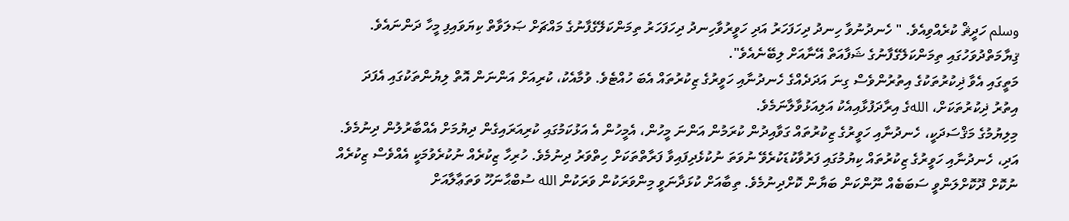وسلم ހަދީޘް ކުރެއްވިއެވެ. " ހެނދުނުވާ ހިނދު ދިހަފަހަރު އަދި ހަވީރުވާހިނދު ދިހަފަހަރު ތިމަންކަލޭގެފާނުގެ މައްޗަށް ޞަލަވާތް ކިޔަވައިފި މީހާ ދަންނައެވެ. ޤިޔާމަތްދުވަހުގައި ތިމަންކަލޭގެފާނުގެ ޝަފާއަތް އޭނާއަށް ލިބޭނެއެވެ".
މަތީގައި އެވާ ޛިކުރުތަކުގެ އިތުރުންވެސް ގިނަ އަދަދެއްގެ ހެނދުނާއި ހަވީރުގެ ޒިކުރުތައް އެބަ ހުއްޓެވެ. ވުމާއެކު، ކުރިއަށް އަންނަން އޮތް ލިޔުންތަކުގައި އެފަދަ އިތުރު ޛިކުރުތަކަށް، اللهގެ އިރާދަފުޅާއިއެކު އަލިއަޅުވާލާނަމެވެ.
މިލިޔުމުގެ މަޤްސަދަކީ، ހެނދުނާއި ހަވީރުގެ ޒިކުރުތައް ގަވާއިދުން ކުރަމުން އަންނަ މީހުން، އެމީހުން އެ އަޅުކަމުގައި ކުރިއަރައިގެން ދިޔުމަށް އެއްބާރުލުން ދިނުމެވެ. އަދި، ހެނދުނާއި ހަވީރުގެ ޒިކުރުތައް ކިޔުމުގައި ފަރުވާކުޑަކުރެވޭ ނުވަތަ ނުކުޅެދިފައިވާ ފަރާތްތަކަށް ހިތްވަރު ދިނުމެވެ. ހުރިހާ ޒިކުރެއް ނުކުރެވުމަކީ އެއްވެސް ޒިކުރެއް ނުކޮށް ދޫކޮށްލަންވީ ސަބަބެއް ނޫންކަން ބަޔާން ކޮށްދިނުމެވެ. ތިބާއަށް ކުޅަދާނަވީ މިންވަރަކުން ވަރަކުން الله ސުބްޙާނަހޫ ވަތަޢާލާއަށް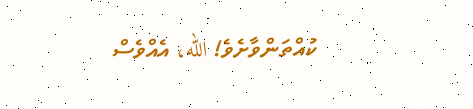ކުއްތަންވާށެވެ! الله، އެއްވެސް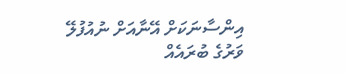އިންސާނަކަށް އޭނާއަށް ނުއުފުލޭ ވަރުގެ ބުރައެއް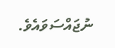ނުޖައްސަވައެވެ.